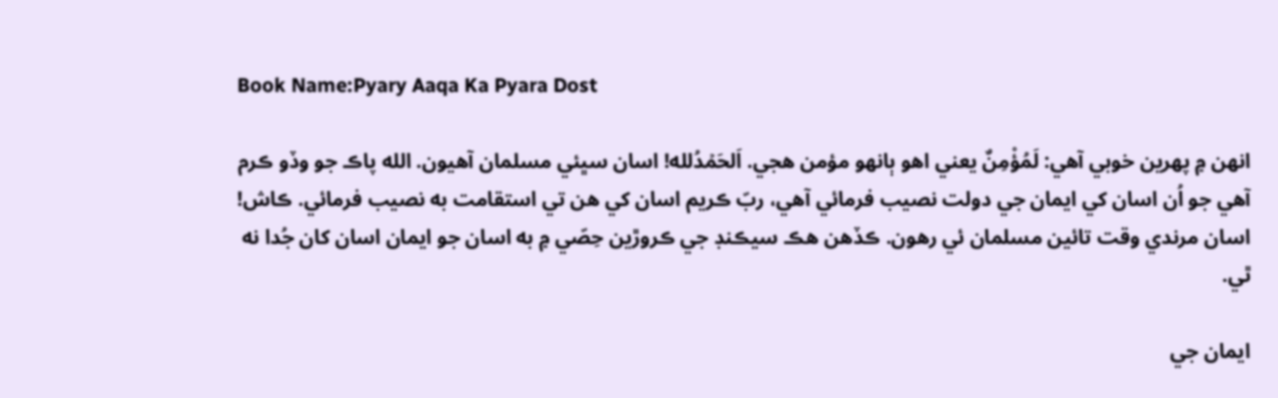Book Name:Pyary Aaqa Ka Pyara Dost

انهن ۾ پهرين خوبي آهي: لَمُؤْمِنٌ يعني اهو ٻانهو مؤمن هجي. اَلحَمۡدُلله! اسان سڀئي مسلمان آهيون. الله پاڪ جو وڏو ڪرم آهي جو اُن اسان کي ايمان جي دولت نصيب فرمائي آهي، ربّ ڪريم اسان کي هن تي استقامت به نصيب فرمائي. ڪاش! اسان مرندي وقت تائين مسلمان ئي رهون. ڪڏهن هڪ سيڪنڊ جي ڪروڙين حِصّي ۾ به اسان جو ايمان اسان کان جُدا نه ٿي.

ايمان جي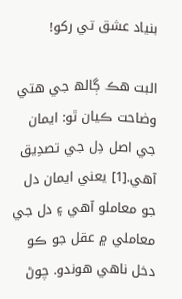بنياد عشق تي رکو!

البت هڪ ڳالھ جي هتي وضاحت ڪيان ٿو: ايمان جي اصل دِل جي تصدِيق آهي.[1] يعني ايمان دل جو معاملو آهي ۽ دل جي معاملي ۾ عقل جو ڪو دخل ناهي هوندو. چوڻ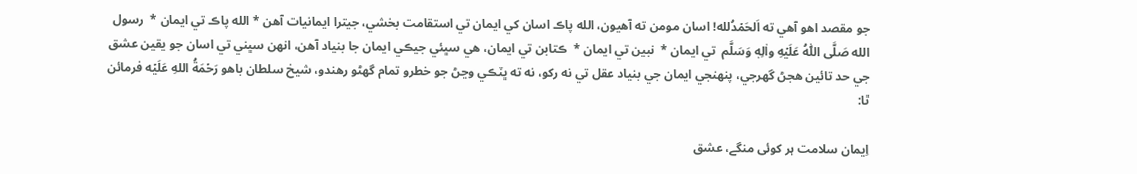جو مقصد اهو آهي ته اَلحَمۡدُلله! اسان مومن ته آهيون، الله پاڪ اسان کي ايمان تي استقامت بخشي، جيترا ايمانيات آهن * الله پاڪ تي ايمان *  رسول الله صَلَّى اللّٰهُ عَلَيۡهِ واٰلِهٖ وَسَلَّم  تي ايمان *  نبين تي ايمان *  ڪتابن تي ايمان، هي سڀئي جيڪي ايمان جا بنياد آهن، انهن سڀني تي اسان جو يقين عشق جي حد تائين هجڻ گهرجي، پنهنجي ايمان جي بنياد عقل تي نه رکو، نه ته ڀٽڪي وڃڻ جو خطرو تمام گهڻو رهندو، شيخ سلطان باهو رَحۡمَةُ اللهِ عَلَيۡه فرمائن ٿا:

اِیمان سلامت ہر کوئی منگے، عشق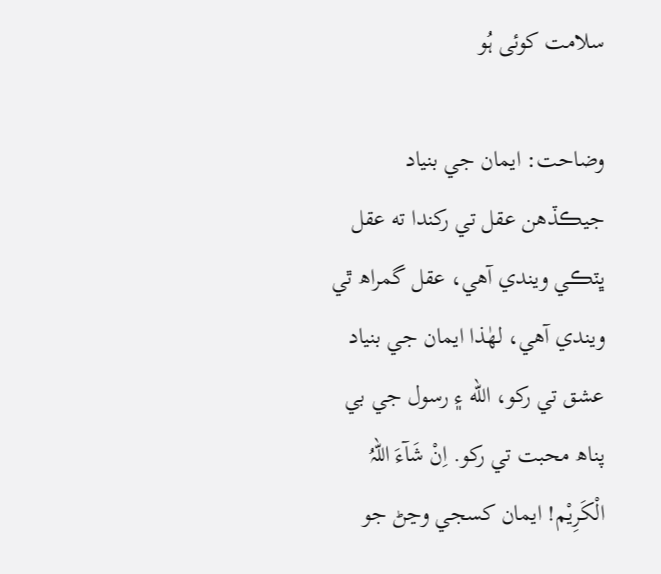سلامت کوئی ہُو

وضاحت: ايمان جي بنياد جيڪڏهن عقل تي رکندا ته عقل ڀٽڪي ويندي آهي، عقل گمراھ ٿي ويندي آهي، لهٰذا ايمان جي بنياد عشق تي رکو، الله ۽ رسول جي بي پناھ محبت تي رکو. اِنْ شَآءَ اللہُ الْکَرِیْم! ايمان کسجي وڃڻ جو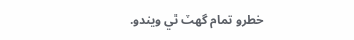خطرو تمام گهٽ ٿي ويندو.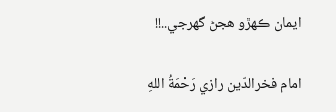ايمان ڪهڙو هجڻ گهرجي..!!

امام فخرالدّين رازي رَحْمَةُ اللهِ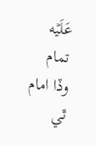عَلَيۡه تمام وڏا امام ٿي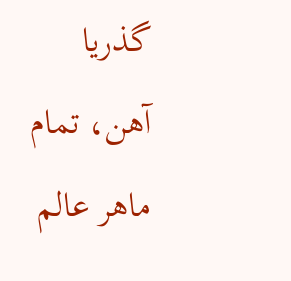گذريا آهن، تمام ماهر عالم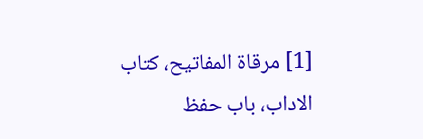[1] مرقاۃ المفاتیح، کتاب الاداب، باب حفظ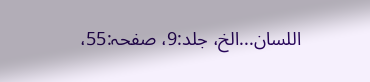اللسان...الخ، جلد:9، صفحہ:55،